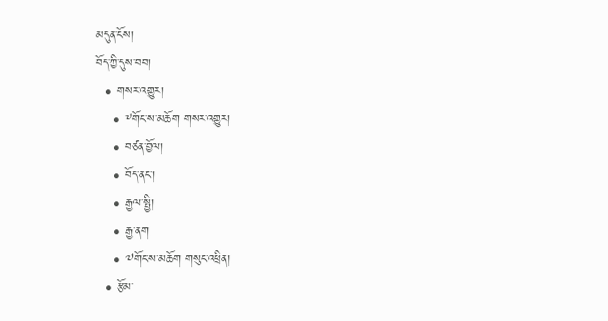མདུན་ངོས།
བོད་ཀྱི་དུས་བབ།
  • གསར་འགྱུར།
    • ༸གོང་ས་མཆོག གསར་འགྱུར།
    • བཙན་བྱོལ།
    • བོད་ནང་།
    • རྒྱལ་སྤྱི།
    • རྒྱ་ནག
    • ༧གོང་ས་མཆོག གསུང་འཕྲིན།
  • རྩོམ་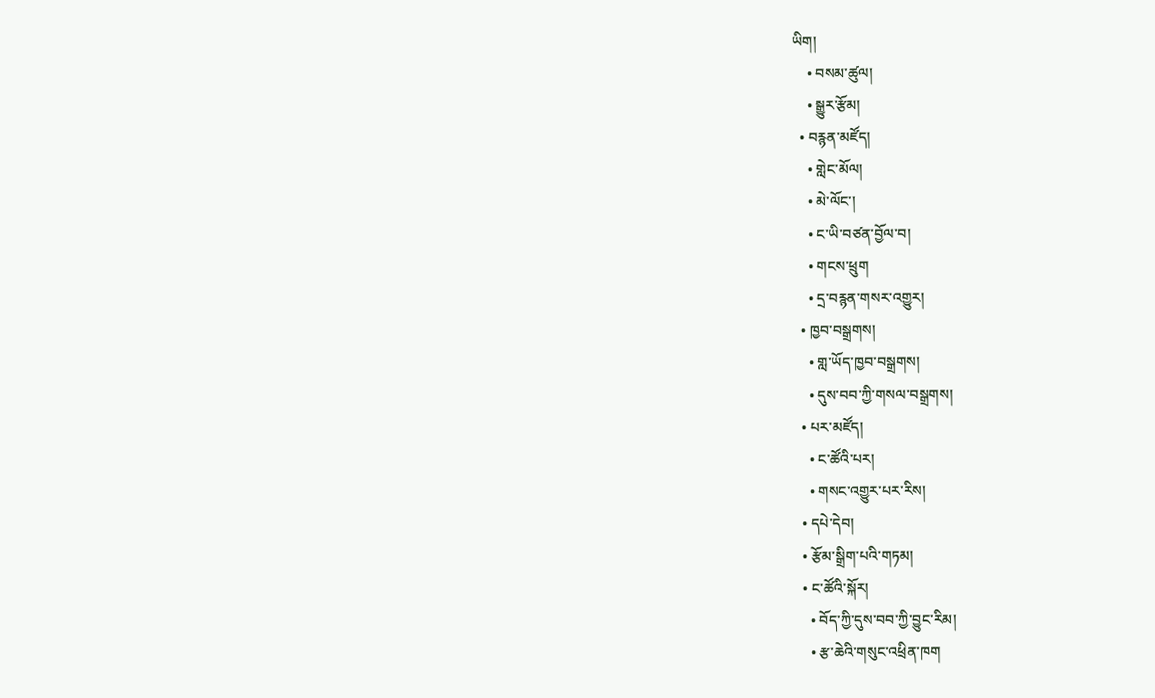ཡིག།
    • བསམ་ཚུལ།
    • སྒྱུར་རྩོམ།
  • བརྙན་མཛོད།
    • གླེང་མོལ།
    • མེ་ལོང་།
    • ང་ཡི་བཙན་བྱོལ་བ།
    • གངས་ཕྲུག
    • དྲ་བརྙན་གསར་འགྱུར།
  • ཁྱབ་བསྒྲགས།
    • གླ་ཡོད་ཁྱབ་བསྒྲགས།
    • དུས་བབ་ཀྱི་གསལ་བསྒྲགས།
  • པར་མཛོད།
    • ང་ཚོའི་པར།
    • གསང་འགྱུར་པར་རིས།
  • དཔེ་དེབ།
  • རྩོམ་སྒྲིག་པའི་གཏམ།
  • ང་ཚོའི་སྐོར།
    • བོད་ཀྱི་དུས་བབ་ཀྱི་བྱུང་རིམ།
    • རྩ་ཆེའི་གསུང་འཕྲིན་ཁག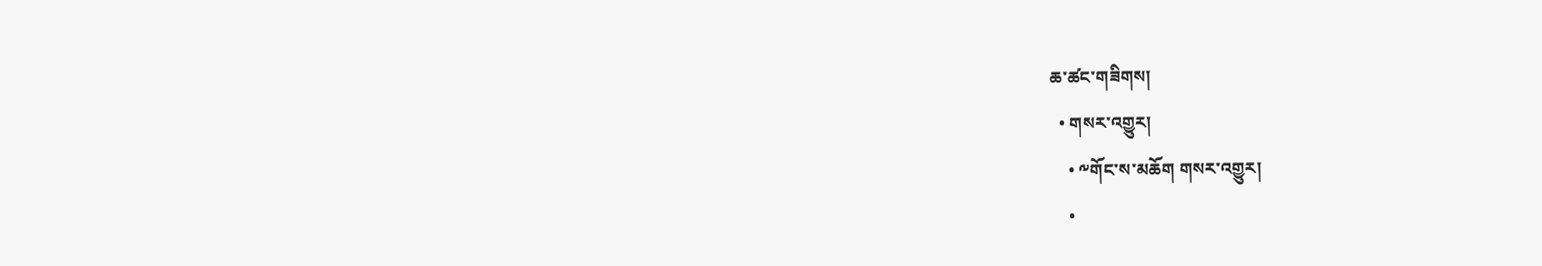ཆ་ཚང་གཟིགས།
  • གསར་འགྱུར།
    • ༸གོང་ས་མཆོག གསར་འགྱུར།
    •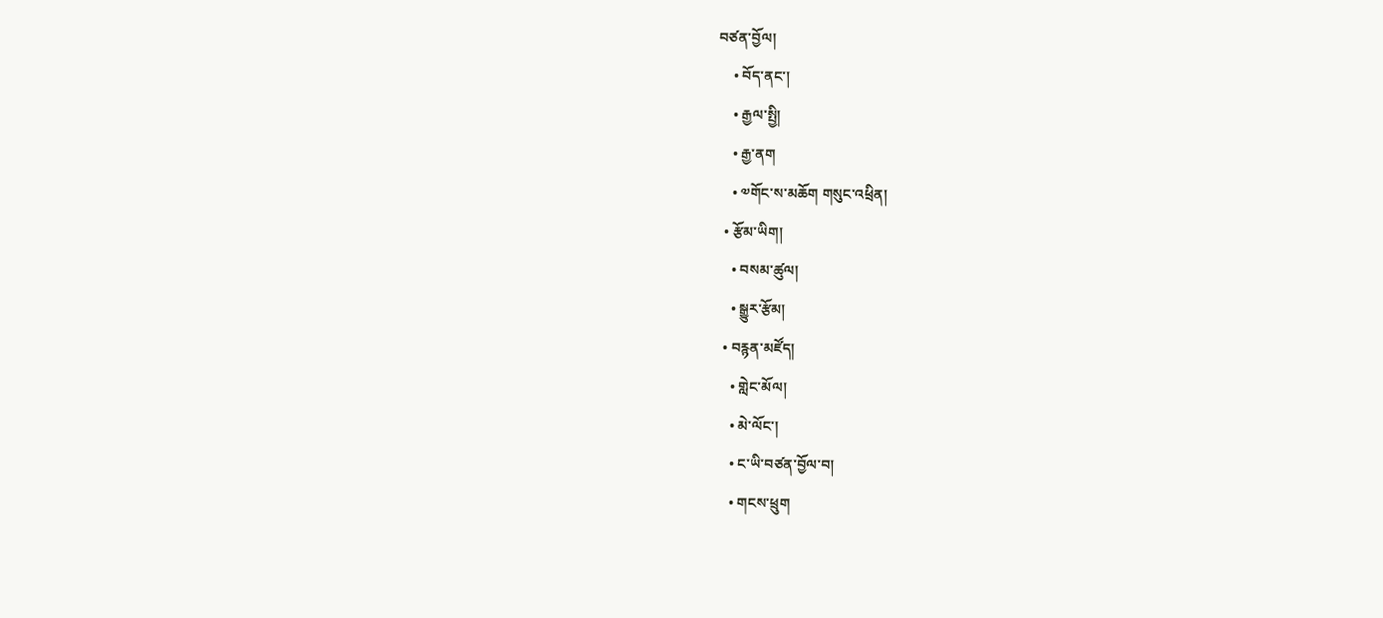བཙན་བྱོལ།
    • བོད་ནང་།
    • རྒྱལ་སྤྱི།
    • རྒྱ་ནག
    • ༧གོང་ས་མཆོག གསུང་འཕྲིན།
  • རྩོམ་ཡིག།
    • བསམ་ཚུལ།
    • སྒྱུར་རྩོམ།
  • བརྙན་མཛོད།
    • གླེང་མོལ།
    • མེ་ལོང་།
    • ང་ཡི་བཙན་བྱོལ་བ།
    • གངས་ཕྲུག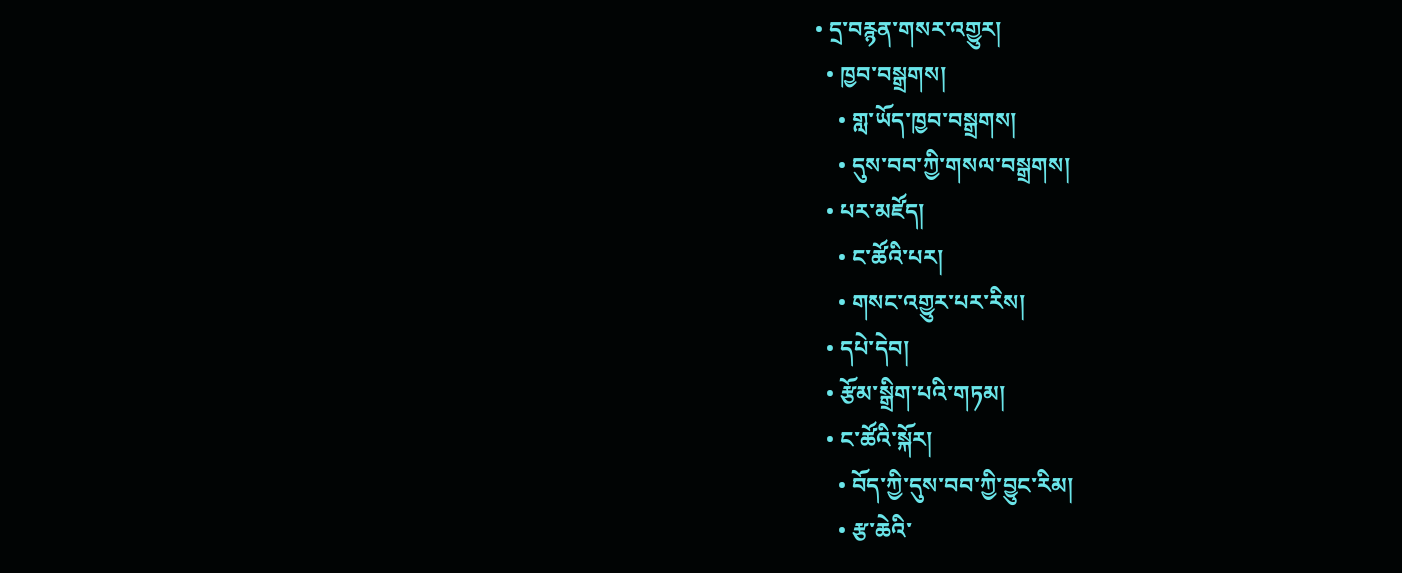• དྲ་བརྙན་གསར་འགྱུར།
  • ཁྱབ་བསྒྲགས།
    • གླ་ཡོད་ཁྱབ་བསྒྲགས།
    • དུས་བབ་ཀྱི་གསལ་བསྒྲགས།
  • པར་མཛོད།
    • ང་ཚོའི་པར།
    • གསང་འགྱུར་པར་རིས།
  • དཔེ་དེབ།
  • རྩོམ་སྒྲིག་པའི་གཏམ།
  • ང་ཚོའི་སྐོར།
    • བོད་ཀྱི་དུས་བབ་ཀྱི་བྱུང་རིམ།
    • རྩ་ཆེའི་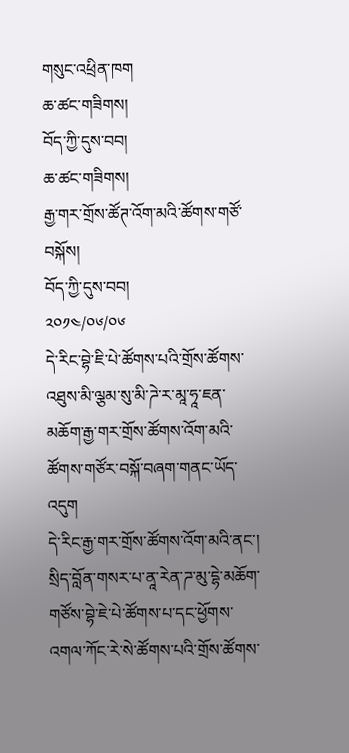གསུང་འཕྲིན་ཁག
ཆ་ཚང་གཟིགས།
བོད་ཀྱི་དུས་བབ།
ཆ་ཚང་གཟིགས།
རྒྱ་གར་གྲོས་ཚོཊ་འོག་མའི་ཚོགས་གཙོ་བསྐོས།
བོད་ཀྱི་དུས་བབ།
༢༠༡༤/༠༦/༠༦
དེ་རིང་བྷེ་ཇི་པེ་ཚོགས་པའི་གྲོས་ཚོགས་འཐུས་མི་ལྕམ་སུ་མི་ཌེ་ར་མཱ་ཧཱ་ཇན་མཆོག་རྒྱ་གར་གྲོས་ཚོགས་འོག་མའི་ཚོགས་གཙོར་བསྐོ་བཞག་གནང་ཡོད་འདུག
དེ་རིང་རྒྱ་གར་གྲོས་ཚོགས་འོག་མའི་ནང་། སྲིད་བློན་གསར་པ་ནཱ་རེན་ཌ་མུ་དྷེ་མཆོག་གཙོས་བྷེ་ཇེ་པེ་ཚོགས་པ་དང་ཕྱོགས་འགལ་ཀོང་རེ་སེ་ཚོགས་པའི་གྲོས་ཚོགས་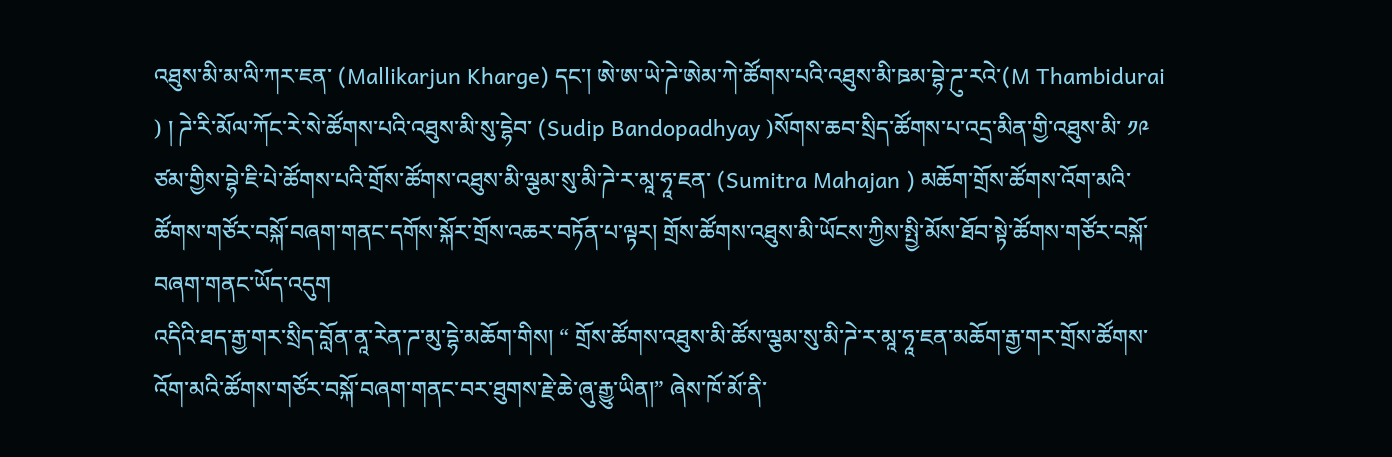འཐུས་མི་མ་ལི་ཀར་ཇན་ (Mallikarjun Kharge) དང་། ཨེ་ཨ་ཡེ་ཌེ་ཨེམ་ཀེ་ཚོགས་པའི་འཐུས་མི་ཋམ་བྷེ་ཌུ་རའེ་(M Thambidurai ) ། ཌེ་རི་མོལ་ཀོང་རེ་སེ་ཚོགས་པའི་འཐུས་མི་སུ་དྷེབ་ (Sudip Bandopadhyay )སོགས་ཆབ་སྲིད་ཚོགས་པ་འདྲ་མིན་གྱི་འཐུས་མི་ ༡༩ ཙམ་གྱིས་བྷེ་ཇི་པེ་ཚོགས་པའི་གྲོས་ཚོགས་འཐུས་མི་ལྕམ་སུ་མི་ཌེ་ར་མཱ་ཧཱ་ཇན་ (Sumitra Mahajan ) མཆོག་གྲོས་ཚོགས་འོག་མའི་ཚོགས་གཙོར་བསྐོ་བཞག་གནང་དགོས་སྐོར་གྲོས་འཆར་བཏོན་པ་ལྟར། གྲོས་ཚོགས་འཐུས་མི་ཡོངས་ཀྱིས་སྤྱི་མོས་ཐོབ་སྟེ་ཚོགས་གཙོར་བསྐོ་བཞག་གནང་ཡོད་འདུག
འདིའི་ཐད་རྒྱ་གར་སྲིད་བློན་ནཱ་རེན་ཌ་མུ་དྷེ་མཆོག་གིས། “ གྲོས་ཚོགས་འཐུས་མི་ཚོས་ལྕམ་སུ་མི་ཌེ་ར་མཱ་ཧཱ་ཇན་མཆོག་རྒྱ་གར་གྲོས་ཚོགས་འོག་མའི་ཚོགས་གཙོར་བསྐོ་བཞག་གནང་བར་ཐུགས་རྗེ་ཆེ་ཞུ་རྒྱུ་ཡིན།” ཞེས་ཁོ་མོ་ནི་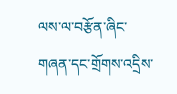ལས་ལ་བརྩོན་ཞིང་གཞན་དང་གྲོགས་འདྲིས་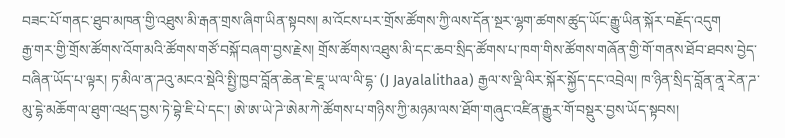བཟང་པོ་གནང་ཐུབ་མཁན་གྱི་འཐུས་མི་རྒན་གྲས་ཞིག་ཡིན་སྟབས། མ་འོངས་པར་གྲོས་ཚོགས་ཀྱི་ལས་དོན་སྔར་ལྷག་ཚགས་ཚུད་ཡོང་རྒྱུ་ཡིན་སྐོར་བརྗོད་འདུག
རྒྱ་གར་གྱི་གྲོས་ཚོགས་འོག་མའི་ཚོགས་གཙོ་བསྐོ་བཞག་བྱས་རྗེས། གྲོས་ཚོགས་འཐུས་མི་དང་ཆབ་སྲིད་ཚོགས་པ་ཁག་གིས་ཚོགས་གཞོན་གྱི་གོ་གནས་ཐོབ་ཐབས་བྱེད་བཞིན་ཡོད་པ་ལྟར། ཏ་མིལ་ན་ཌའུ་མངའ་སྡེའི་སྤྱི་ཁྱབ་བློན་ཆེན་ཇེ་ཇཱ་ཡ་ལ་ལི་དྷ་ (J Jayalalithaa) རྒྱལ་ས་ལྡི་ལིར་སྐོར་སྐྱོད་དང་འབྲེལ། ཁ་ཉིན་སྲིད་བློན་ནཱ་རེན་ཌ་མུ་དྷེ་མཆོག་ལ་ཐུག་འཕྲད་བྱས་ཏེ་བྷེ་ཇི་པེ་དང་། ཨེ་ཨ་ཡེ་ཌེ་ཨེམ་ཀེ་ཚོགས་པ་གཉིས་ཀྱི་མཉམ་ལས་ཐོག་གཞུང་འཛིན་རྒྱུར་གོ་བསྡུར་བྱས་ཡོད་སྟབས།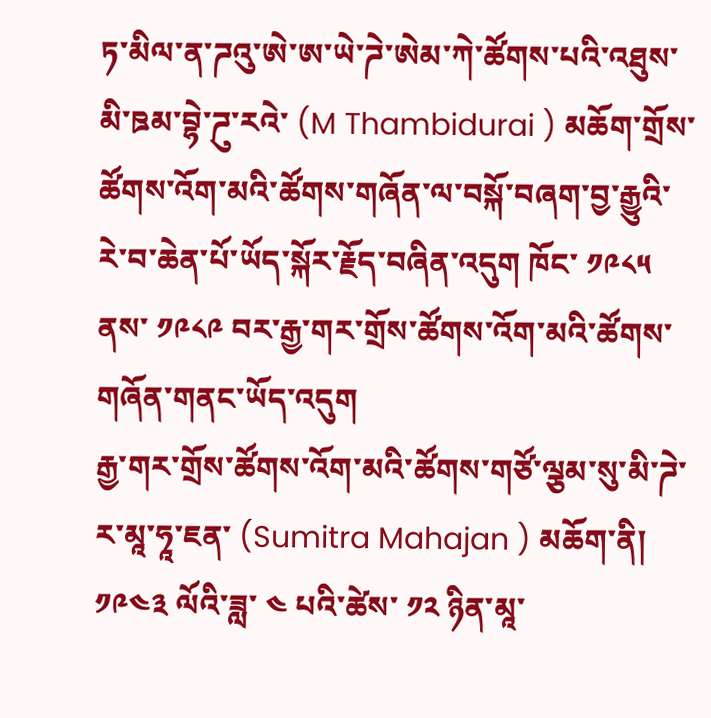ཏ་མིལ་ན་ཌའུ་ཨེ་ཨ་ཡེ་ཌེ་ཨེམ་ཀེ་ཚོགས་པའི་འཐུས་མི་ཋམ་བྷེ་ཌུ་རའེ་ (M Thambidurai ) མཆོག་གྲོས་ཚོགས་འོག་མའི་ཚོགས་གཞོན་ལ་བསྐོ་བཞག་བྱ་རྒྱུའི་རེ་བ་ཆེན་པོ་ཡོད་སྐོར་རྗོད་བཞིན་འདུག ཁོང་ ༡༩༨༥ ནས་ ༡༩༨༩ བར་རྒྱ་གར་གྲོས་ཚོགས་འོག་མའི་ཚོགས་གཞོན་གནང་ཡོད་འདུག
རྒྱ་གར་གྲོས་ཚོགས་འོག་མའི་ཚོགས་གཙོ་ལྕམ་སུ་མི་ཌེ་ར་མཱ་ཧཱ་ཇན་ (Sumitra Mahajan ) མཆོག་ནི། ༡༩༤༣ ལོའི་ཟླ་ ༤ པའི་ཚེས་ ༡༢ ཉིན་མཱ་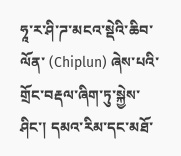ཧཱ་ར་ཤི་ཌ་མངའ་སྡེའི་ཆིབ་ལོན་ (Chiplun) ཞེས་པའི་གྲོང་བརྡལ་ཞིག་ཏུ་སྐྱེས་ཤིང་། དམའ་རིམ་དང་མཐོ་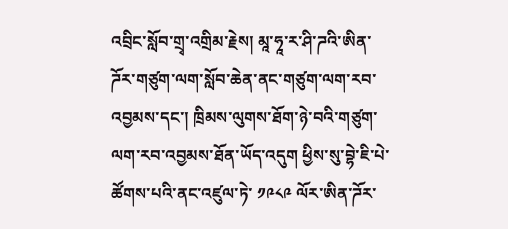འབྲིང་སློབ་གྲྭ་འགྲིམ་རྗེས། མཱ་ཧཱ་ར་ཤི་ཌའི་ཨིན་ཌོར་གཙུག་ལག་སློབ་ཆེན་ནང་གཙུག་ལག་རབ་འབྱམས་དང་། ཁྲིམས་ལུགས་ཐོག་ཉེ་བའི་གཙུག་ལག་རབ་འབྱམས་ཐོན་ཡོད་འདུག ཕྱིས་སུ་བྷེ་ཇི་པེ་ཚོགས་པའི་ནང་འཛུལ་ཏེ་ ༡༩༨༩ ལོར་ཨིན་ཌོར་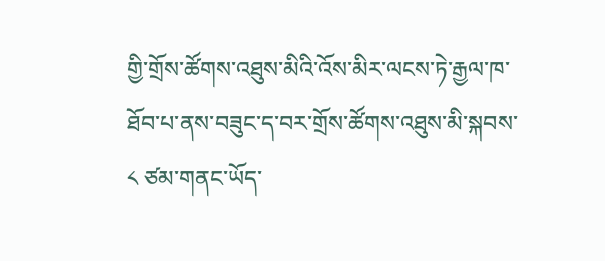གྱི་གྲོས་ཚོགས་འཐུས་མིའི་འོས་མིར་ལངས་ཏེ་རྒྱལ་ཁ་ཐོབ་པ་ནས་བཟུང་ད་བར་གྲོས་ཚོགས་འཐུས་མི་སྐབས་ ༨ ཙམ་གནང་ཡོད་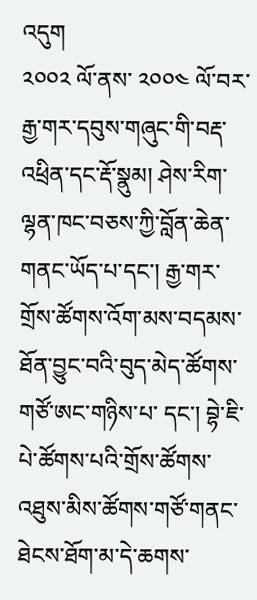འདུག
༢༠༠༢ ལོ་ནས་ ༢༠༠༤ ལོ་བར་རྒྱ་གར་དབུས་གཞུང་གི་བརྡ་འཕྲིན་དང་རྡོ་སྣུམ། ཤེས་རིག་ལྷན་ཁང་བཅས་ཀྱི་བློན་ཆེན་གནང་ཡོད་པ་དང་། རྒྱ་གར་གྲོས་ཚོགས་འོག་མས་བདམས་ཐོན་བྱུང་བའི་བུད་མེད་ཚོགས་གཙོ་ཨང་གཉིས་པ་ དང་། བྷེ་ཇི་པེ་ཚོགས་པའི་གྲོས་ཚོགས་འཐུས་མིས་ཚོགས་གཙོ་གནང་ཐེངས་ཐོག་མ་དེ་ཆགས་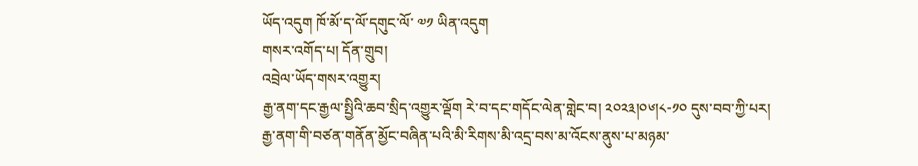ཡོད་འདུག ཁོ་མོ་ད་ལོ་དགུང་ལོ་ ༧༡ ཡིན་འདུག
གསར་འགོད་པ། དོན་གྲུབ།
འབྲེལ་ཡོད་གསར་འགྱུར།
རྒྱ་ནག་དང་རྒྱལ་སྤྱིའི་ཆབ་སྲིད་འགྱུར་ལྡོག རེ་བ་དང་གདོང་ལེན་གླེང་བ། ༢༠༢༣།༠༦།༨-༡༠ དུས་བབ་ཀྱི་པར།
རྒྱ་ནག་གི་བཙན་གནོན་མྱོང་བཞིན་པའི་མི་རིགས་མི་འདྲ་བས་མ་འོངས་ནུས་པ་མཉམ་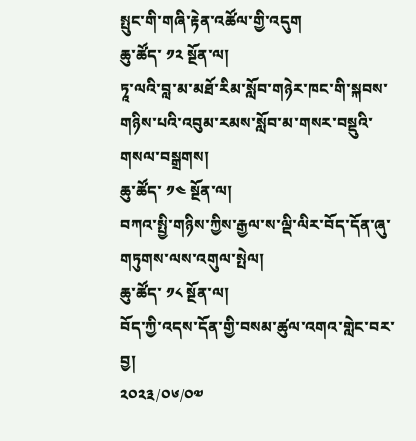སྤུང་གི་གཞི་རྟེན་འཚོལ་གྱི་འདུག
ཆུ་ཚོད་ ༡༢ སྔོན་ལ།
ཏཱ་ལའི་བླ་མ་མཐོ་རིམ་སློབ་གཉེར་ཁང་གི་སྐབས་གཉིས་པའི་འབུམ་རམས་སློབ་མ་གསར་བསྡུའི་གསལ་བསྒྲགས།
ཆུ་ཚོད་ ༡༤ སྔོན་ལ།
བཀའ་སྤྱི་གཉིས་ཀྱིས་རྒྱལ་ས་ལྡི་ལིར་བོད་དོན་ཞུ་གཏུགས་ལས་འགུལ་སྤེལ།
ཆུ་ཚོད་ ༡༨ སྔོན་ལ།
བོད་ཀྱི་འདས་དོན་གྱི་བསམ་ཚུལ་འགའ་གླེང་བར་བྱ།
༢༠༢༣/༠༦/༠༧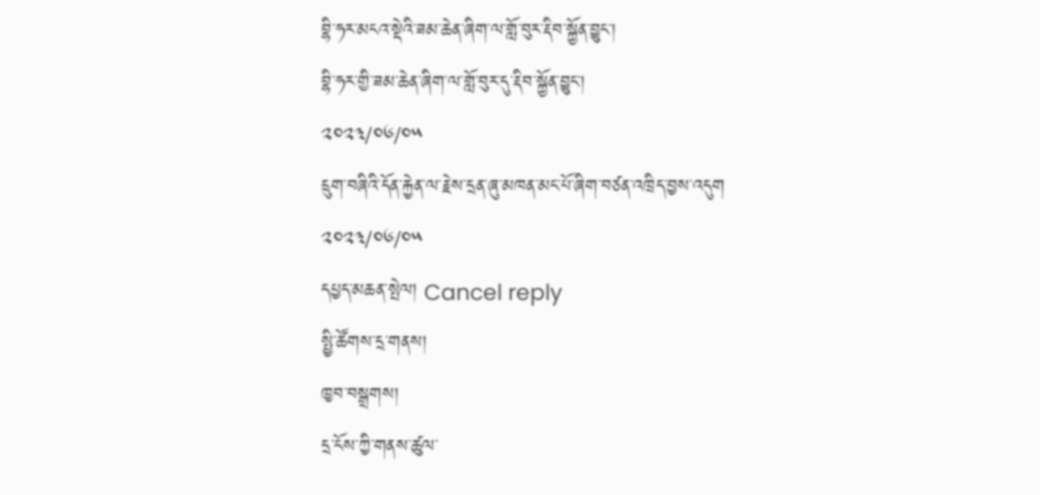བྷི་ཧར་མངའ་སྡེའི་ཟམ་ཆེན་ཞིག་ལ་གློ་བུར་རྡིབ་སྐྱོན་བྱུང་།
བྷི་ཧར་གྱི་ཟམ་ཆེན་ཞིག་ལ་གློ་བུར་དུ་རྡིབ་སྐྱོན་བྱུང་།
༢༠༢༣/༠༦/༠༥
དྲུག་བཞིའི་དོན་རྐྱེན་ལ་རྗེས་དྲན་ཞུ་མཁན་མང་པོ་ཞིག་བཙན་འཁྲིད་བྱས་འདུག
༢༠༢༣/༠༦/༠༥
དཔྱད་མཆན་སྤེལ། Cancel reply
སྤྱི་ཚོགས་དྲ་གནས།
ཁྱབ་བསྒྲགས།
དྲ་ངོས་ཀྱི་གནས་ཚུལ་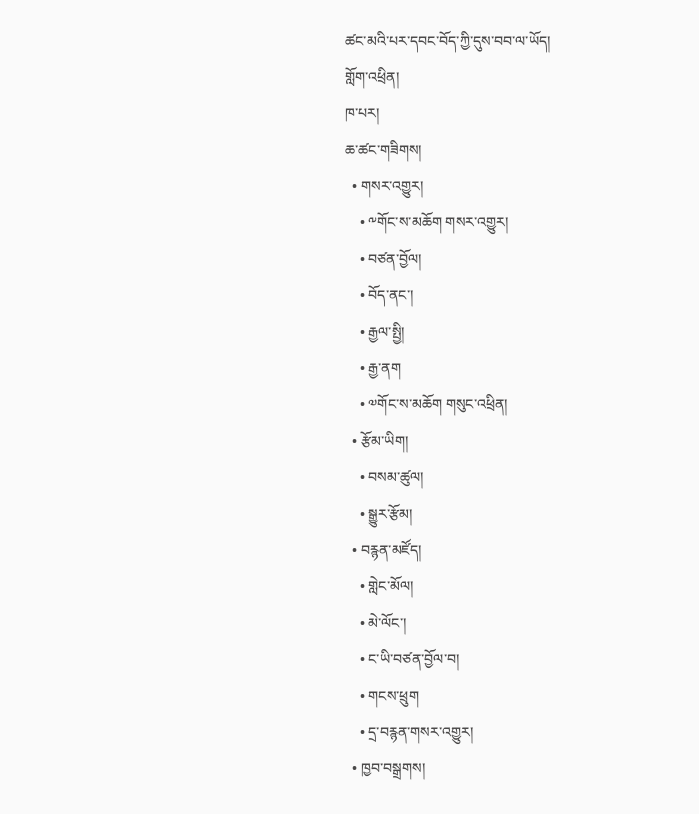ཚང་མའི་པར་དབང་བོད་ཀྱི་དུས་བབ་ལ་ཡོད།
གློག་འཕྲིན།
ཁ་པར།
ཆ་ཚང་གཟིགས།
  • གསར་འགྱུར།
    • ༸གོང་ས་མཆོག གསར་འགྱུར།
    • བཙན་བྱོལ།
    • བོད་ནང་།
    • རྒྱལ་སྤྱི།
    • རྒྱ་ནག
    • ༧གོང་ས་མཆོག གསུང་འཕྲིན།
  • རྩོམ་ཡིག།
    • བསམ་ཚུལ།
    • སྒྱུར་རྩོམ།
  • བརྙན་མཛོད།
    • གླེང་མོལ།
    • མེ་ལོང་།
    • ང་ཡི་བཙན་བྱོལ་བ།
    • གངས་ཕྲུག
    • དྲ་བརྙན་གསར་འགྱུར།
  • ཁྱབ་བསྒྲགས།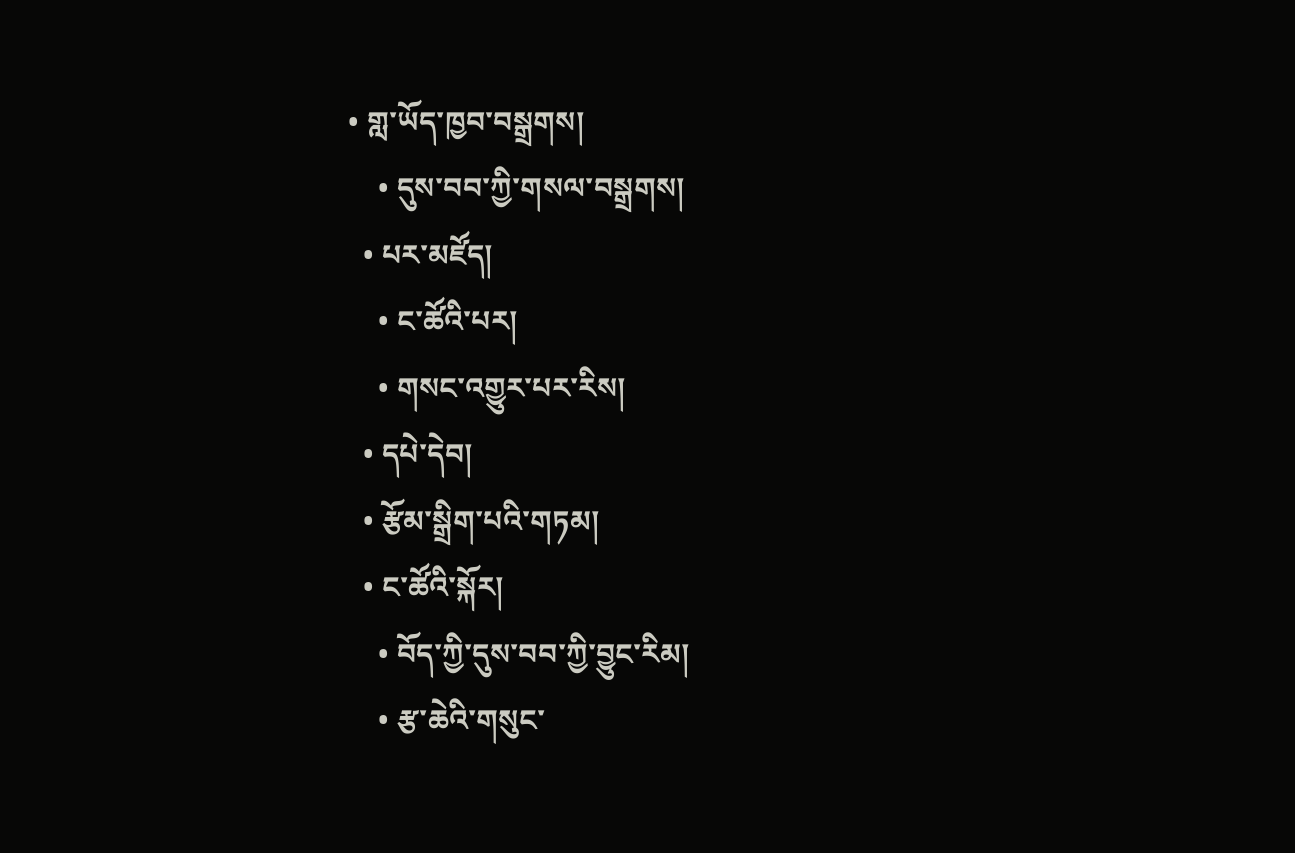• གླ་ཡོད་ཁྱབ་བསྒྲགས།
    • དུས་བབ་ཀྱི་གསལ་བསྒྲགས།
  • པར་མཛོད།
    • ང་ཚོའི་པར།
    • གསང་འགྱུར་པར་རིས།
  • དཔེ་དེབ།
  • རྩོམ་སྒྲིག་པའི་གཏམ།
  • ང་ཚོའི་སྐོར།
    • བོད་ཀྱི་དུས་བབ་ཀྱི་བྱུང་རིམ།
    • རྩ་ཆེའི་གསུང་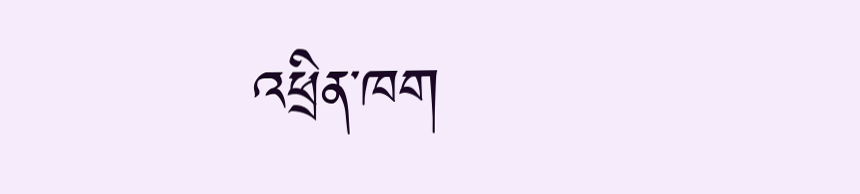འཕྲིན་ཁག